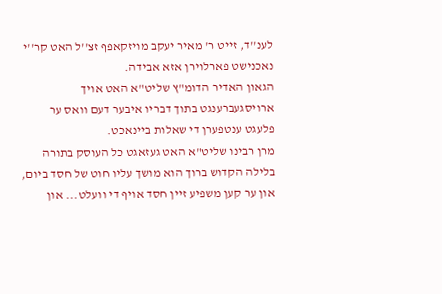לענ''ד, זייט ר' מאיר יעקב מויזקאפף זצ''ל האט קר''י נאכנישט פארלוירן אזא אבידה.
הגאון האדיר הדומ"ץ שליט"א האט אויך ארויסגעברענגט בתוך דבריו איבער דעם וואס ער פלעגט ענטפערן די שאלות ביינאכט.
מרן רבינו שליט"א האט געזאגט כל העוסק בתורה בלילה הקדוש ברוך הוא מושך עליו חוט של חסד ביום, און ער קען משפיע זיין חסד אויף די וועלט... און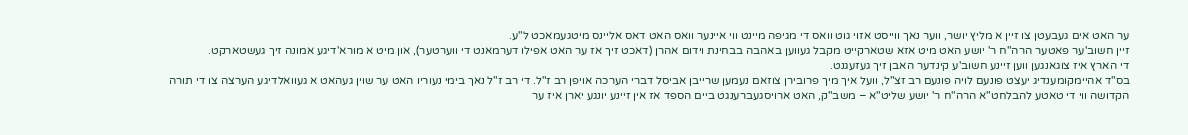ער האט אים געבעטן צו זיין א מליץ יושר, ווער נאך ווייסט אזוי גוט וואס די מגיפה מיינט ווי איינער וואס האט דאס אליינס מיטגעמאכט ל"ע.
זיין חשוב'ער פאטער הרה"ח ר' יושע האט מיט אזא שטארקייט מקבל געווען באהבה בבחינת וידום אהרן (דאכט זיך אז ער האט אפילו דערמאנט די ווערטער), און מיט א מורא'דיגע אמונה זיך געשטארקט.
די הארץ איז צוגאנגען ווען זיינע חשוב'ע קינדער האבן זיך געזעגנט.
בס"ד אהיימקומענדיג יעצט פונעם לויה פונעם רב זצ"ל, וועל איך מיך פרובירן צוזאם נעמען שרייבן אביסל דברי הערכה אויפן רב ז"ל. די רב ז"ל נאך בימי נעוריו האט ער שוין געהאט א געוואלדיגע הערצה צו די תורה הקדושה ווי די טאטע להבלחט"א הרה"ח ר' יושע שליט"א – משב"ק, האט ארויסגעברענגט ביים הספד אז אין זיינע יונגע יארן איז ער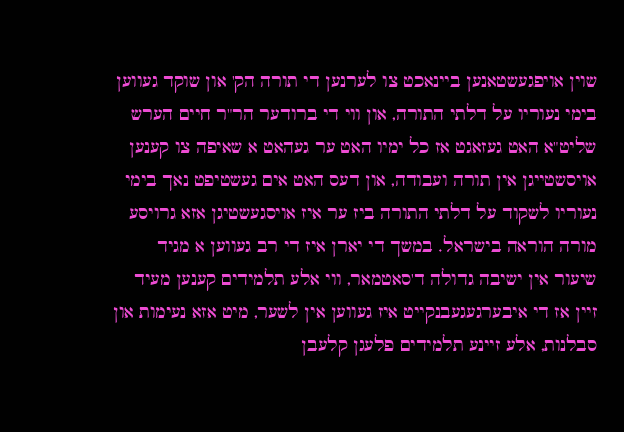שוין אויפגעשטאנען ביינאכט צו לערנען די תורה הק' און שוקד געווען בימי נעוריו על דלתי התורה, און ווי די ברודער הר"ר חיים הערש שליט"א האט געזאגט אז כל ימיו האט ער געהאט א שאיפה צו קענען אויסשטייגן אין תורה ועבודה, און דעס האט אים געשטיפט נאך בימי נעוריו לשקוד על דלתי התורה ביז ער איז אויסגעשטיגן אזא גרויסע מורה הוראה בישראל. במשך די יארן איז די רב געווען א מגיד שיעור אין ישיבה גדולה ד'סאטמאר, ווי אלע תלמידים קענען מעיד זיין אז די איבערגעגעבנקייט איז געווען אין לשער, מיט אזא נעימות און סבלנות, אלע זיינע תלמידים פלעגן קלעבן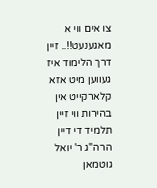צו אים ווי א מאגענעט!!.. זיין דרך הלימוד איז געווען מיט אזא קלארקייט אין בהירות ווי זיין תלמיד די דיין הרה"ג ר' יואל גוטמאן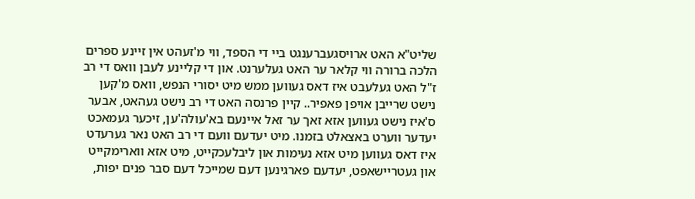שליט"א האט ארויסגעברענגט ביי די הספד, ווי מ'זעהט אין זיינע ספרים הלכה ברורה ווי קלאר ער האט געלערנט. און די קליינע לעבן וואס די רב ז"ל האט געלעבט איז דאס געווען ממש מיט יסורי הנפש, וואס מ'קען נישט שרייבן אויפן פאפיר.. קיין פרנסה האט די רב נישט געהאט, אבער ס'איז נישט געווען אזא זאך ער זאל איינעם בא'עולה'ען, זיכער געמאכט יעדער ווערט באצאלט בזמנו. מיט יעדעם וועם די רב האט נאר גערעדט איז דאס געווען מיט אזא נעימות און ליבלעכקייט, מיט אזא ווארימקייט און געטריישאפט, יעדעם פארגינען דעם שמייכל דעם סבר פנים יפות,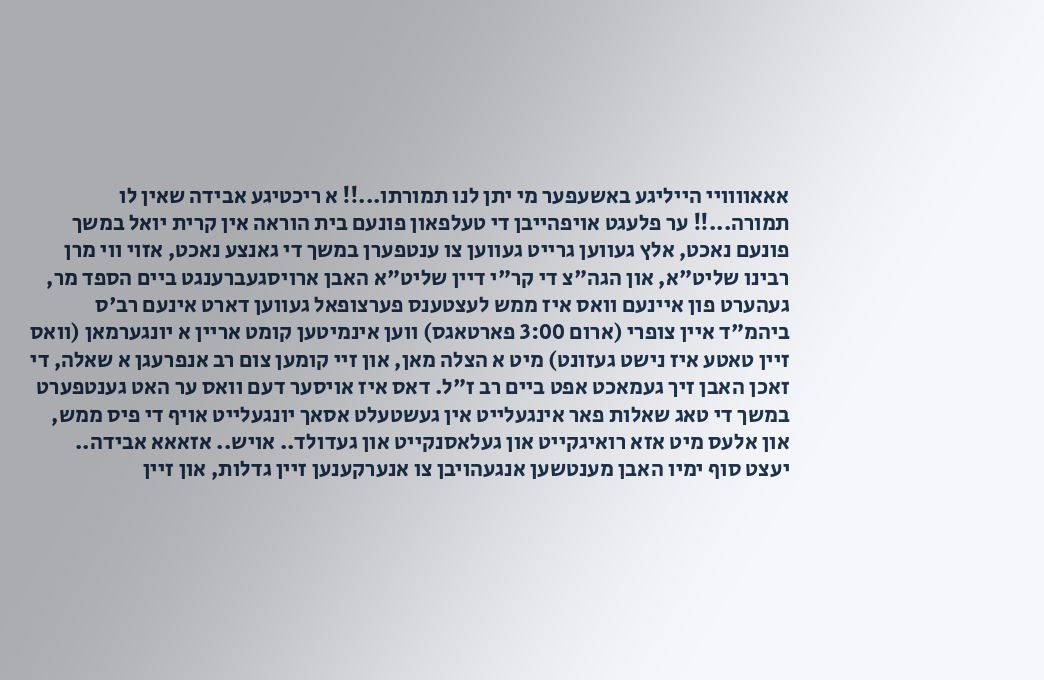אאאוווויי הייליגע באשעפער מי יתן לנו תמורתו...!! א ריכטיגע אבידה שאין לו תמורה...!! ער פלעגט אויפהייבן די טעלפאון פונעם בית הוראה אין קרית יואל במשך פונעם נאכט, אלץ געווען גרייט געווען צו ענטפערן במשך די גאנצע נאכט, אזוי ווי מרן רבינו שליט"א, און הגה"צ די קר"י דיין שליט"א האבן ארויסגעברענגט ביים הספד מר, געהערט פון איינעם וואס איז ממש לעצטענס פערצופאל געווען דארט אינעם רב'ס ביהמ"ד איין צופרי (ארום 3:00 פארטאגס) ווען אינמיטען קומט אריין א יונגערמאן (וואס זיין טאטע איז נישט געזונט) מיט א הצלה מאן, און זיי קומען צום רב אנפרעגן א שאלה, די זאכן האבן זיך געמאכט אפט ביים רב ז"ל. דאס איז אויסער דעם וואס ער האט גענטפערט במשך די טאג שאלות פאר אינגעלייט אין געשטעלט אסאך יונגעלייט אויף די פיס ממש, און אלעס מיט אזא רואיגקייט און געלאסנקייט און געדולד.. אויש.. אזאאא אבידה.. יעצט סוף ימיו האבן מענטשען אנגעהויבן צו אנערקענען זיין גדלות, און זיין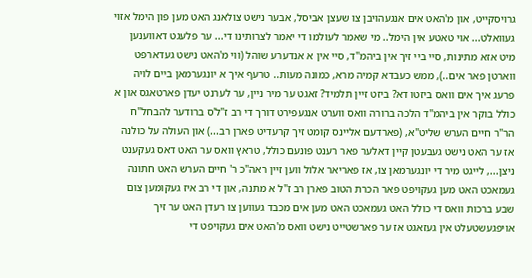גרויסקייט, און מ'האט אים אנגעהויבן צו שעצן אביסל, אבער נישט צולאנג האט מען פון הימל אזוי געוואלט... אוי טאטע אין הימל.. מי שאמר לעולמו די יאמר לצרותינו די... ער פלעגט דאווענען מיט אזא מתינות, סיי ביי זיך אין ביהמ"ד, סיי אין א אנדערע שוהל (ווי מ'האט נישט געדארפט ווארטן פאר אים..), ממש כעבדא קמיה מרא, כמונה מעות.. טרעף איך א יונגערמאן ביים לויה פרעג איך אים וואס ביזטו דא? ביזט זיין תלמיד? זאגט ער מיר ניין, ער לערנט יעדן פארטאגס און א כולל בוקר אין ביהמ"ד הלכה ברורה וואס ווערט אנגעפירט דורך די רב ז"ל'ס ברודער להבחל"ח הר"ר חיים הערש שליט"א, (פארדעם אליינס קומט זיך קרעדיט פארן רב...) און העולה על כולנה אז ער האט נישט געבעטן קיין דאלער פאר רענט פונעם כולל, טראץ וואס ער האט דאס געקענט ניצן..., לייגט מיר די יונגערמאן צו, אז פאריאר אלול ווען זיין ראה"כ ר' חיים הערש האט חתונה געמאכט האט מען געקויפט פאר הכרת הטוב פארן רב ז"ל א מתנה, און די רב איז געקומען צום שבע ברכות וואס די כולל האט געמאכט האט מען אים מכבד געווען צו רעדן האט ער זיך אויפגעשטעלט אין געזאגט אז ער פארשטייט נישט וואס מ'האט אים געקויפט די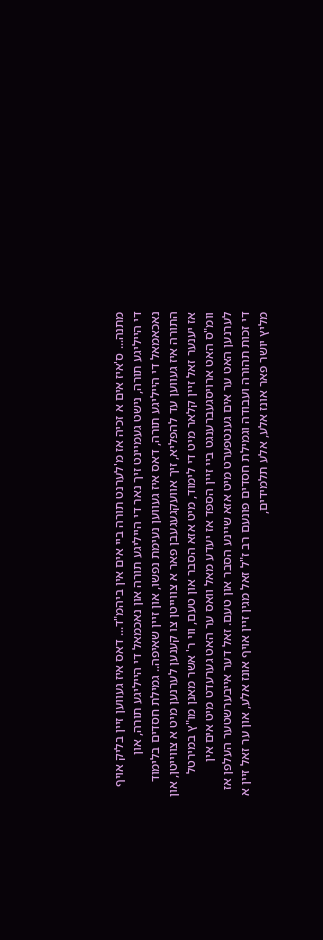מתנה... ס'איז אים א זכיה אז מ'לערנט תורה ביי אים אין ביהמ"ד... דאס איז געווען זיין בליק אויף די הייליגע תורה, נישט געמיינט זיך נאר די הייליגע תורה און נאכמאל די הייליגע תורה, און נאכאמאל די הייליגע תורה, דאס איז געווען נעימת נפשו, און זיין שאיפה.. גמילת חסדים בלימוד התורה איז געווען עד להפליא, זיך אוועקגעגעבן פאר א צווייטן צו קענען לערנען מיט א צווייטן, און אז יענער זאל זיין קלאר מיט די לימוד, מיט אזא הסבר און טעם, ווי ר' אשר מאנן מו"ץ במירטל וומ"ס האט ארויסגעברענגט ביי זיין הספד אז יעדע מאל וואס ער האט גערעדט מיט אים אין לערנען האט ער אים גענטפערט מיט אזא שיינע הסבר און טעם. זאל דער אייבערשטער העלפן אז די זכות תהורה ועבודה וגמילת חסדים פונעם רב ז"ל זאל מגין זיין אויף אונז אלע, און ער זאל זיין א מליץ יושר פאר אונז אלע, אלע תלמידים,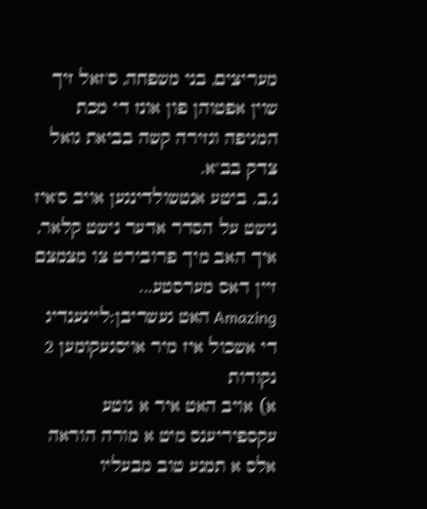מעריצים, בני משפחה, ס'זאל זיך שוין אפטוהן פון אונז די מכת המגיפה וגזירה קשה בביאת גואל צדק בב"א.
נ.ב. ביטע אנטשולדינגען אויב ס'איז נישט על הסדר אדער נישט קלאר, איך האב מיך פרובירט צו מצמצם זיין דאס מערסטע...
Amazing האט געשריבן:ליינענדיג די אשכול איז מיר אויסגעקומען 2 נקודות
א) אויב האט איר א גוטע עקספיריענס מיט א מורה הוראה אלס א תמנע טוב מבעליו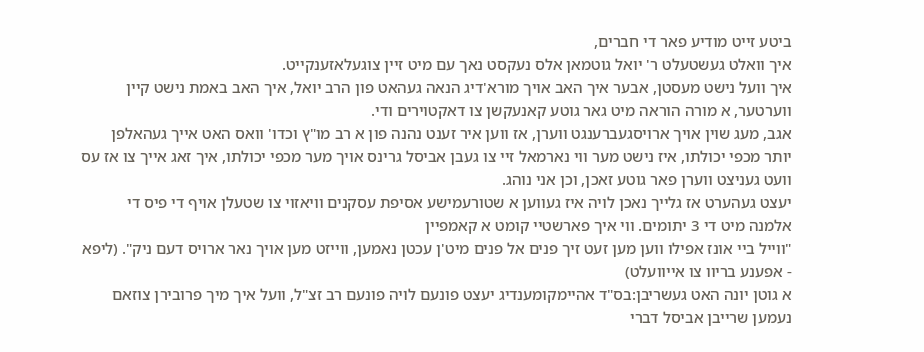ביטע זייט מודיע פאר די חברים,
איך וואלט געשטעלט ר' יואל גוטמאן אלס נעקסט נאך עם מיט זיין צוגעלאזענקייט.
איך וועל נישט מעסטן, אבער איך האב אויך מורא'דיג הנאה געהאט פון הרב יואל, איך האב באמת נישט קיין ווערטער, א מורה הוראה מיט גאר גוטע קאנעקשן צו דאקטוירים ודי.
אגב, מעג שוין אויך ארויסגעברענגט ווערן, אז ווען איר זענט נהנה פון א רב מו"ץ וכדו' וואס האט אייך געהאלפן יותר מכפי יכולתו, איז נישט מער ווי נארמאל זיי צו געבן אביסל גרינס אויך מער מכפי יכולתו, איך זאג אייך צו אז עס וועט געניצט ווערן פאר גוטע זאכן, וכן אני נוהג.
יעצט געהערט אז גלייך נאכן לויה איז געווען א שטורעמישע אסיפת עסקנים וויאזוי צו שטעלן אויף די פיס די אלמנה מיט די 3 יתומים. ווי איך פארשטיי קומט א קאמפיין
"ווייל ביי אונז אפילו ווען מען זעט זיך פנים אל פנים מיט'ן עכטן נאמען, ווייזט מען אויך נאר ארויס דעם ניק". (ליפא - אפענע בריוו צו אייוועלט)
א גוטן יונה האט געשריבן:בס"ד אהיימקומענדיג יעצט פונעם לויה פונעם רב זצ"ל, וועל איך מיך פרובירן צוזאם נעמען שרייבן אביסל דברי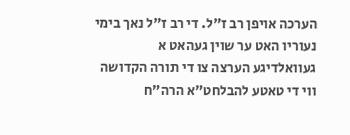הערכה אויפן רב ז"ל. די רב ז"ל נאך בימי נעוריו האט ער שוין געהאט א געוואלדיגע הערצה צו די תורה הקדושה ווי די טאטע להבלחט"א הרה"ח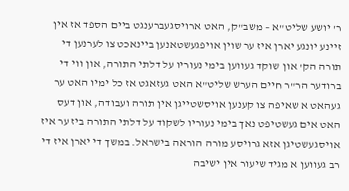ר' יושע שליט"א – משב"ק, האט ארויסגעברענגט ביים הספד אז אין זיינע יונגע יארן איז ער שוין אויפגעשטאנען ביינאכט צו לערנען די תורה הק' און שוקד געווען בימי נעוריו על דלתי התורה, און ווי די ברודער הר"ר חיים הערש שליט"א האט געזאגט אז כל ימיו האט ער געהאט א שאיפה צו קענען אויסשטייגן אין תורה ועבודה, און דעס האט אים געשטיפט נאך בימי נעוריו לשקוד על דלתי התורה ביז ער איז אויסגעשטיגן אזא גרויסע מורה הוראה בישראל. במשך די יארן איז די רב געווען א מגיד שיעור אין ישיבה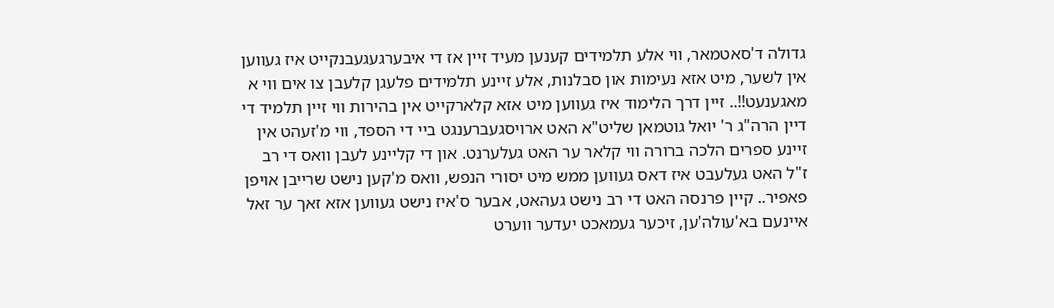גדולה ד'סאטמאר, ווי אלע תלמידים קענען מעיד זיין אז די איבערגעגעבנקייט איז געווען אין לשער, מיט אזא נעימות און סבלנות, אלע זיינע תלמידים פלעגן קלעבן צו אים ווי א מאגענעט!!.. זיין דרך הלימוד איז געווען מיט אזא קלארקייט אין בהירות ווי זיין תלמיד די דיין הרה"ג ר' יואל גוטמאן שליט"א האט ארויסגעברענגט ביי די הספד, ווי מ'זעהט אין זיינע ספרים הלכה ברורה ווי קלאר ער האט געלערנט. און די קליינע לעבן וואס די רב ז"ל האט געלעבט איז דאס געווען ממש מיט יסורי הנפש, וואס מ'קען נישט שרייבן אויפן פאפיר.. קיין פרנסה האט די רב נישט געהאט, אבער ס'איז נישט געווען אזא זאך ער זאל איינעם בא'עולה'ען, זיכער געמאכט יעדער ווערט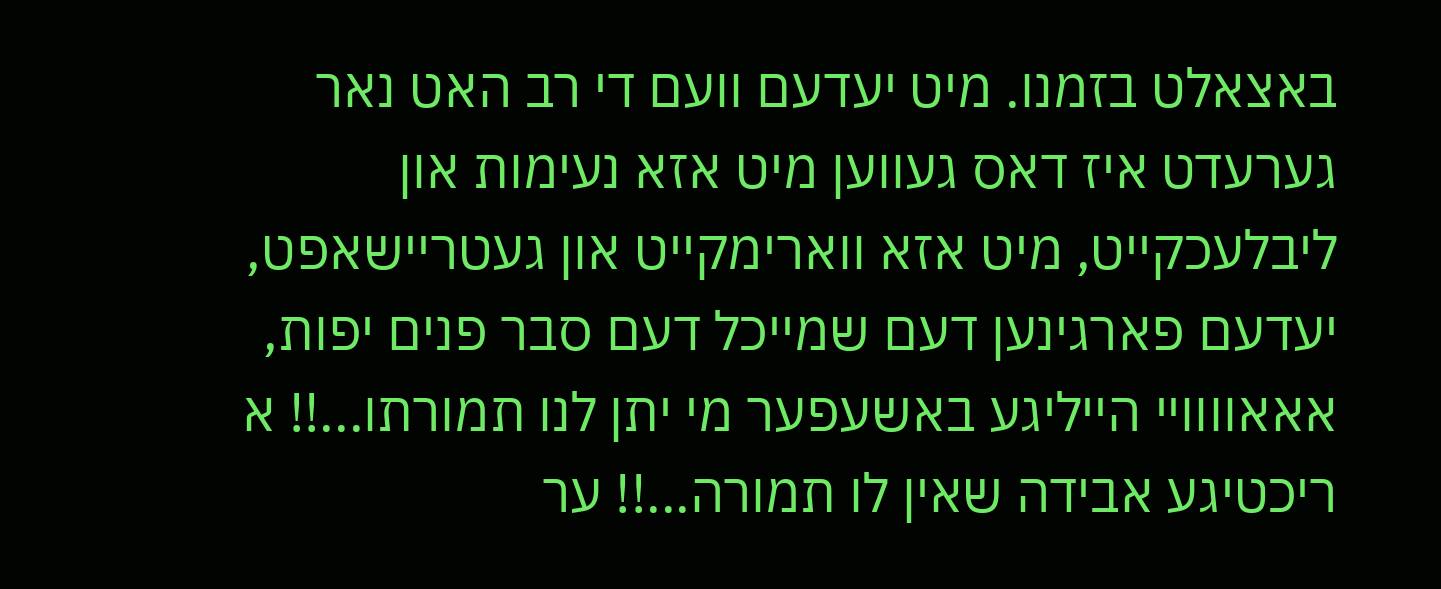באצאלט בזמנו. מיט יעדעם וועם די רב האט נאר גערעדט איז דאס געווען מיט אזא נעימות און ליבלעכקייט, מיט אזא ווארימקייט און געטריישאפט, יעדעם פארגינען דעם שמייכל דעם סבר פנים יפות, אאאוווויי הייליגע באשעפער מי יתן לנו תמורתו...!! א ריכטיגע אבידה שאין לו תמורה...!! ער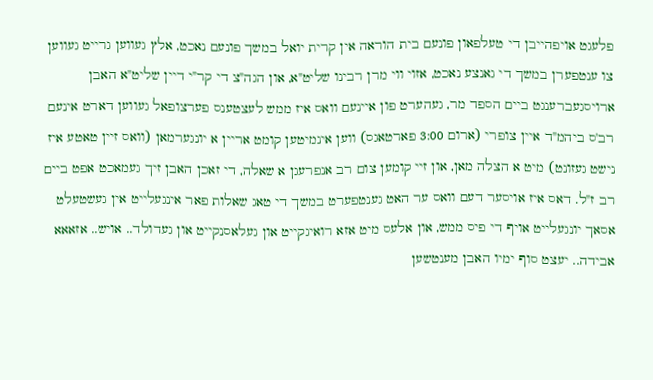פלעגט אויפהייבן די טעלפאון פונעם בית הוראה אין קרית יואל במשך פונעם נאכט, אלץ געווען גרייט געווען צו ענטפערן במשך די גאנצע נאכט, אזוי ווי מרן רבינו שליט"א, און הגה"צ די קר"י דיין שליט"א האבן ארויסגעברענגט ביים הספד מר, געהערט פון איינעם וואס איז ממש לעצטענס פערצופאל געווען דארט אינעם רב'ס ביהמ"ד איין צופרי (ארום 3:00 פארטאגס) ווען אינמיטען קומט אריין א יונגערמאן (וואס זיין טאטע איז נישט געזונט) מיט א הצלה מאן, און זיי קומען צום רב אנפרעגן א שאלה, די זאכן האבן זיך געמאכט אפט ביים רב ז"ל. דאס איז אויסער דעם וואס ער האט גענטפערט במשך די טאג שאלות פאר אינגעלייט אין געשטעלט אסאך יונגעלייט אויף די פיס ממש, און אלעס מיט אזא רואיגקייט און געלאסנקייט און געדולד.. אויש.. אזאאא אבידה.. יעצט סוף ימיו האבן מענטשען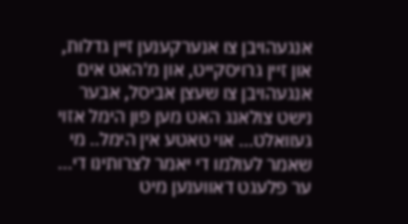אנגעהויבן צו אנערקענען זיין גדלות, און זיין גרויסקייט, און מ'האט אים אנגעהויבן צו שעצן אביסל, אבער נישט צולאנג האט מען פון הימל אזוי געוואלט... אוי טאטע אין הימל.. מי שאמר לעולמו די יאמר לצרותינו די... ער פלעגט דאווענען מיט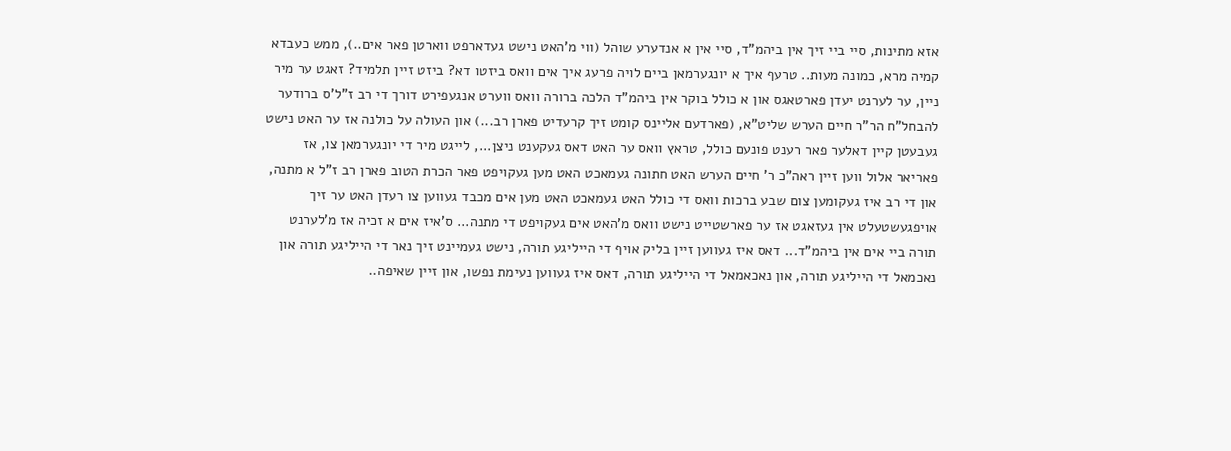אזא מתינות, סיי ביי זיך אין ביהמ"ד, סיי אין א אנדערע שוהל (ווי מ'האט נישט געדארפט ווארטן פאר אים..), ממש כעבדא קמיה מרא, כמונה מעות.. טרעף איך א יונגערמאן ביים לויה פרעג איך אים וואס ביזטו דא? ביזט זיין תלמיד? זאגט ער מיר ניין, ער לערנט יעדן פארטאגס און א כולל בוקר אין ביהמ"ד הלכה ברורה וואס ווערט אנגעפירט דורך די רב ז"ל'ס ברודער להבחל"ח הר"ר חיים הערש שליט"א, (פארדעם אליינס קומט זיך קרעדיט פארן רב...) און העולה על כולנה אז ער האט נישט געבעטן קיין דאלער פאר רענט פונעם כולל, טראץ וואס ער האט דאס געקענט ניצן..., לייגט מיר די יונגערמאן צו, אז פאריאר אלול ווען זיין ראה"כ ר' חיים הערש האט חתונה געמאכט האט מען געקויפט פאר הכרת הטוב פארן רב ז"ל א מתנה, און די רב איז געקומען צום שבע ברכות וואס די כולל האט געמאכט האט מען אים מכבד געווען צו רעדן האט ער זיך אויפגעשטעלט אין געזאגט אז ער פארשטייט נישט וואס מ'האט אים געקויפט די מתנה... ס'איז אים א זכיה אז מ'לערנט תורה ביי אים אין ביהמ"ד... דאס איז געווען זיין בליק אויף די הייליגע תורה, נישט געמיינט זיך נאר די הייליגע תורה און נאכמאל די הייליגע תורה, און נאכאמאל די הייליגע תורה, דאס איז געווען נעימת נפשו, און זיין שאיפה..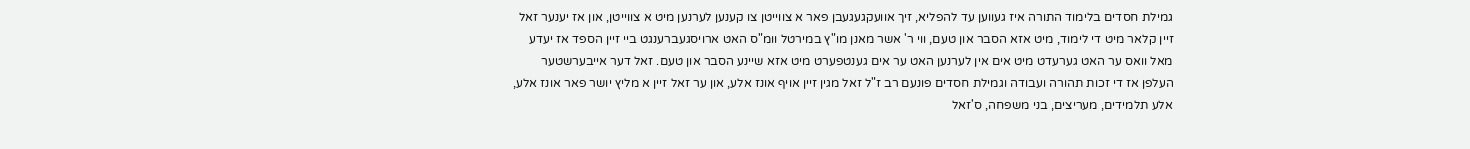גמילת חסדים בלימוד התורה איז געווען עד להפליא, זיך אוועקגעגעבן פאר א צווייטן צו קענען לערנען מיט א צווייטן, און אז יענער זאל זיין קלאר מיט די לימוד, מיט אזא הסבר און טעם, ווי ר' אשר מאנן מו"ץ במירטל וומ"ס האט ארויסגעברענגט ביי זיין הספד אז יעדע מאל וואס ער האט גערעדט מיט אים אין לערנען האט ער אים גענטפערט מיט אזא שיינע הסבר און טעם. זאל דער אייבערשטער העלפן אז די זכות תהורה ועבודה וגמילת חסדים פונעם רב ז"ל זאל מגין זיין אויף אונז אלע, און ער זאל זיין א מליץ יושר פאר אונז אלע, אלע תלמידים, מעריצים, בני משפחה, ס'זאל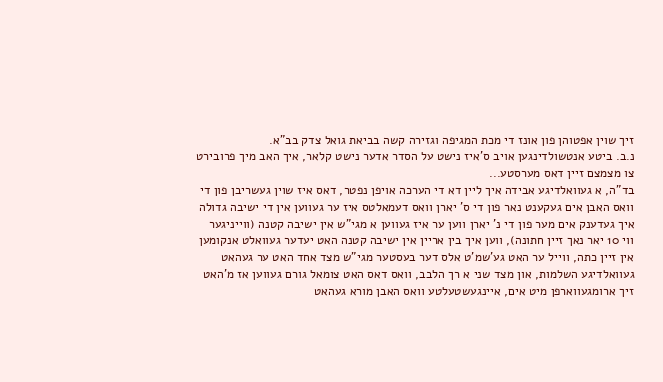זיך שוין אפטוהן פון אונז די מכת המגיפה וגזירה קשה בביאת גואל צדק בב"א.
נ.ב. ביטע אנטשולדינגען אויב ס'איז נישט על הסדר אדער נישט קלאר, איך האב מיך פרובירט צו מצמצם זיין דאס מערסטע...
בד"ה, א געוואלדיגע אבידה איך ליין דא די הערכה אויפן נפטר, דאס איז שוין געשריבן פון די וואס האבן אים געקענט נאר פון די ס' יארן וואס דעמאלטס איז ער געווען אין די ישיבה גדולה איך געדענק אים מער פון די נ' יארן ווען ער איז געווען א מגי"ש אין ישיבה קטנה (ווייניגער ווי 10 יאר נאך זיין חתונה), ווען איך בין אריין אין ישיבה קטנה האט יעדער געוואלט אנקומען אין זיין כתה, ווייל ער האט גע'שמ'ט אלס דער בעסטער מגי"ש מצד אחד האט ער געהאט געוואלדיגע השלמות, און מצד שני א רך הלבב, וואס דאס האט צומאל גורם געווען אז מ'האט זיך ארומגעווארפן מיט אים, איינגעשטעלטע וואס האבן מורא געהאט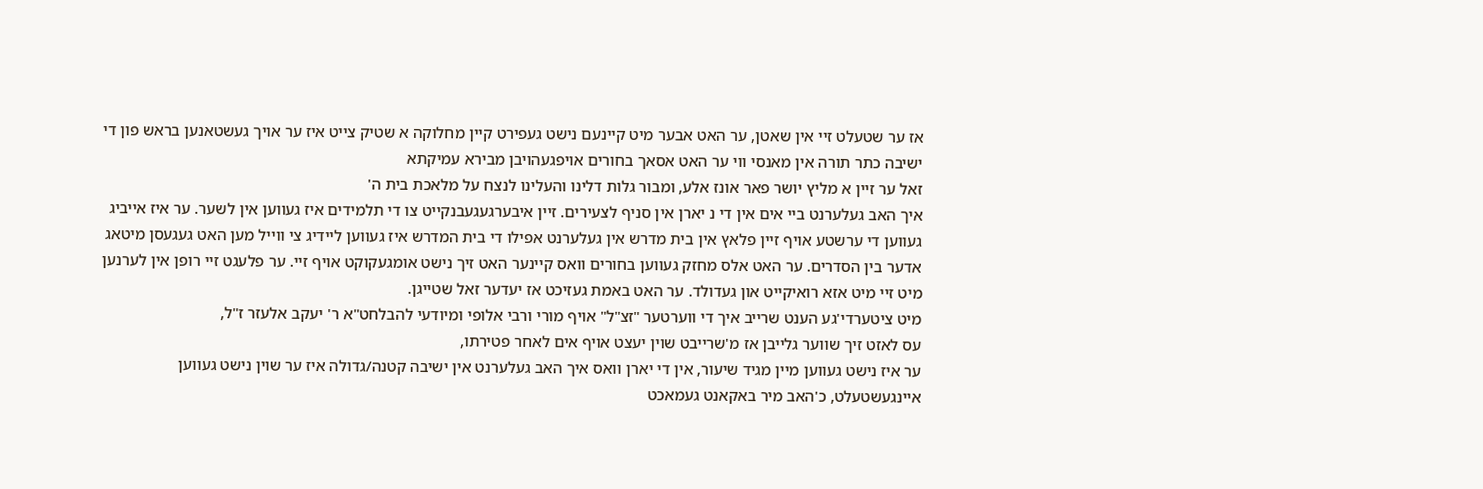אז ער שטעלט זיי אין שאטן, ער האט אבער מיט קיינעם נישט געפירט קיין מחלוקה א שטיק צייט איז ער אויך געשטאנען בראש פון די ישיבה כתר תורה אין מאנסי ווי ער האט אסאך בחורים אויפגעהויבן מבירא עמיקתא
זאל ער זיין א מליץ יושר פאר אונז אלע, ומבור גלות דלינו והעלינו לנצח על מלאכת בית ה'
איך האב געלערנט ביי אים אין די נ יארן אין סניף לצעירים. זיין איבערגעגעבנקייט צו די תלמידים איז געווען אין לשער. ער איז אייביג געווען די ערשטע אויף זיין פלאץ אין בית מדרש אין געלערנט אפילו די בית המדרש איז געווען ליידיג צי ווייל מען האט געגעסן מיטאג אדער בין הסדרים. ער האט אלס מחזק געווען בחורים וואס קיינער האט זיך נישט אומגעקוקט אויף זיי. ער פלעגט זיי רופן אין לערנען מיט זיי מיט אזא רואיקייט און געדולד. ער האט באמת געזיכט אז יעדער זאל שטייגן.
מיט ציטערדי'גע הענט שרייב איך די ווערטער "זצ"ל" אויף מורי ורבי אלופי ומיודעי להבלחט"א ר' יעקב אלעזר ז"ל,
עס לאזט זיך שווער גלייבן אז מ'שרייבט שוין יעצט אויף אים לאחר פטירתו,
ער איז נישט געווען מיין מגיד שיעור, אין די יארן וואס איך האב געלערנט אין ישיבה קטנה/גדולה איז ער שוין נישט געווען איינגעשטעלט, כ'האב מיר באקאנט געמאכט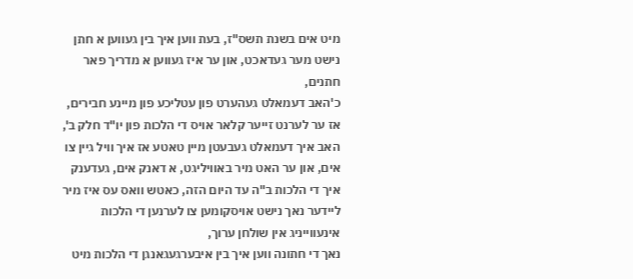מיט אים בשנת תשס"ז, בעת ווען איך בין געווען א חתן נישט מער געדאכט, און ער איז געווען א מדריך פאר חתנים,
כ'האב דעמאלט געהערט פון עטליכע פון מיינע חבירים, אז ער לערנט זייער קלאר אויס די הלכות פון יו"ד חלק ב', האב איך דעמאלט געבעטן מיין טאטע אז איך וויל גיין צו אים, און ער האט מיר באוויליגט, א דאנק אים, געדענק איך די הלכות ב"ה עד היום הזה, כאטש וואס עס איז מיר ליידער נאך נישט אויסקומען צו לערנען די הלכות אינעווייניג אין שולחן ערוך,
נאך די חתונה ווען איך בין איבערגעגאנגן די הלכות מיט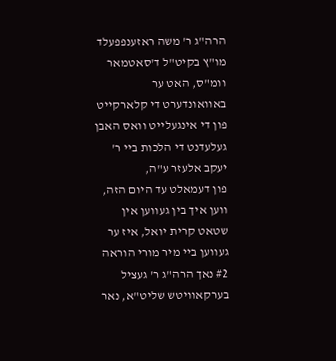הרה"ג ר' משה ראזענפפעלד מו"ץ בקיט"ל ד'סאטמאר וומ"ס, האט ער באוואונדערט די קלארקייט פון די אינגעלייט וואס האבן געלעדנט די הלכות ביי ר' יעקב אלעזר ע"ה,
פון דעמאלט עד היום הזה, ווען איך בין געווען אין שטאט קרית יואל, איז ער געווען ביי מיר מורי הוראה #2 נאך הרה"ג ר' געציל בערקאוויטש שליט"א, נאר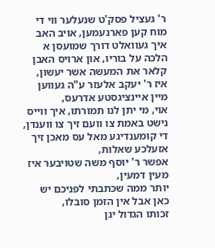ר' געציל פסק'ט שנעלער ווי די מוח קען פארנעמען, אויב האב איך געוואלט דורך שמועסן א הלכה על בוריו, און ארויס האבן קלאר את המעשה אשר יעשון, איז ר' יעקב אלעזר ע"ה געווען מיין איינציגסטע אדרעס,
אוי, מי יתן לנו תמורתו, איך ווייס נישט באמת צו וועם זיך צו ווענדן, די קומענדיגע מאל עס מאכן זיך אזעלכע שאלות,
אפשר ר' יוסף משה שטויבער איז מעין דמעין,
יותר ממה שכתבתי לפניכם יש כאן אבל אין הזמן סובלו,
זכותו הגדול יגן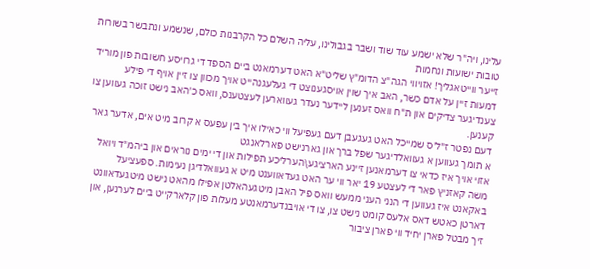עלינו, ויה"ר שלא ישמע עוד שוד ושבר בגבולינו, עליה השלם כל הקרבנות כולם, שנשמע ונתבשר בשורות טובות ישועות ונחמות
זייער ווייטאגליך! אזויווי הגה"צ הדומ"ץ שליט"א האט דערמאנט ביים הספד די גרויסע חשובות פון מוריד דמעות זיין על אדם כשר, האב איך שוין אויסגענוצט די געלעגנהייט אויך מכוון צו זיין אויף די פילע צענדיגער צדיקים און ת"ח וואס זענען ליידער נעדר געווארען לעצטענס, וואס כ'האב נישט זוכה געווען צו קענען.
דעם נפטר ז"ל'ס שמייכל האט געגעבן דעם געפיעל ווי כאילו איך בין עפעס א קרוב מיט אים, אדער גאר א תומך געווען א געוואלדיגער שפל ברך און גארנישט פארלאנגט
אזוי אויך איז כדאי צו דערמאנען זיינע הארציגע\הערליכע תפילות און די ימים נוראים און ביהמ"ד ויואל משה קאזניץ פאר די לעצטע 19 יאר ווי ער האט געדאווענט מיט א געוואלדיגן נעימות. ספעציעל באקאנט איז געווען די הנני העני ממעש וואס פיל האבן מיטגעהאלטן אפילו מהאט נישט מיטגעדאוונט דארטן כאטש דאס אלעס קומט נישט צו, צו די אויבנדערמאנטע מעלות פון קלארקייט ביים לערנען, און זיך מבטל פארן יחיד ווי פארן ציבור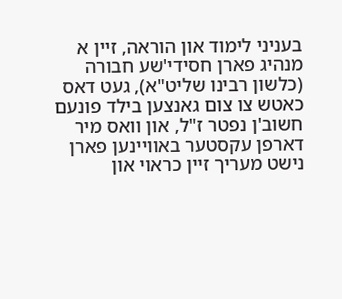בעניני לימוד און הוראה, זיין א מנהיג פארן חסידי'שע חבורה (כלשון רבינו שליט"א), געט דאס כאטש צו צום גאנצען בילד פונעם חשוב'ן נפטר ז"ל, און וואס מיר דארפן עקסטער באוויינען פארן נישט מעריך זיין כראוי און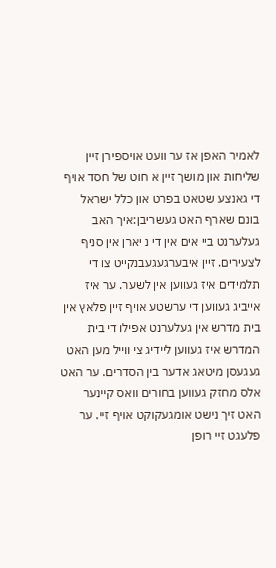לאמיר האפן אז ער וועט אויספירן זיין שליחות און מושך זיין א חוט של חסד אויף די גאנצע שטאט בפרט און כלל ישראל
בונם שארף האט געשריבן:איך האב געלערנט ביי אים אין די נ יארן אין סניף לצעירים. זיין איבערגעגעבנקייט צו די תלמידים איז געווען אין לשער. ער איז אייביג געווען די ערשטע אויף זיין פלאץ אין בית מדרש אין געלערנט אפילו די בית המדרש איז געווען ליידיג צי ווייל מען האט געגעסן מיטאג אדער בין הסדרים. ער האט אלס מחזק געווען בחורים וואס קיינער האט זיך נישט אומגעקוקט אויף זיי. ער פלעגט זיי רופן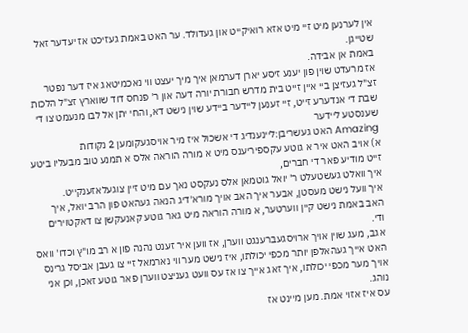אין לערנען מיט זיי מיט אזא רואיקייט און געדולד. ער האט באמת געזיכט אז יעדער זאל שטייגן.
באמת אן אבידה.
אז מרעדט שוין פון יענע זיסע יארן דערמאן איך מיך יעצט ווי נאכמיטאג איז דער נפטר זצ"ל געזיצן ביי איין זייט בית מדרש חבורת יורה דעה און ר' פנחס דוד שווארץ זצ"ל הלכות שבת די אנדערע זייט, זיי זענען ליידער ביידע שוין נישט דא, והחי יתן אל לבו מנעמט צו די שענסטע ליידער
Amazing האט געשריבן:ליינענדיג די אשכול איז מיר אויסגעקומען 2 נקודות
א) אויב האט איר א גוטע עקספיריענס מיט א מורה הוראה אלס א תמנע טוב מבעליו ביטע זייט מודיע פאר די חברים,
איך וואלט געשטעלט ר' יואל גוטמאן אלס נעקסט נאך עם מיט זיין צוגעלאזענקייט.
איך וועל נישט מעסטן, אבער איך האב אויך מורא'דיג הנאה געהאט פון הרב יואל, איך האב באמת נישט קיין ווערטער, א מורה הוראה מיט גאר גוטע קאנעקשן צו דאקטוירים ודי.
אגב, מעג שוין אויך ארויסגעברענגט ווערן, אז ווען איר זענט נהנה פון א רב מו"ץ וכדו' וואס האט אייך געהאלפן יותר מכפי יכולתו, איז נישט מער ווי נארמאל זיי צו געבן אביסל גרינס אויך מער מכפי יכולתו, איך זאג אייך צו אז עס וועט געניצט ווערן פאר גוטע זאכן, וכן אני נוהג.
עס איז אזוי אמת. מען מיינט אז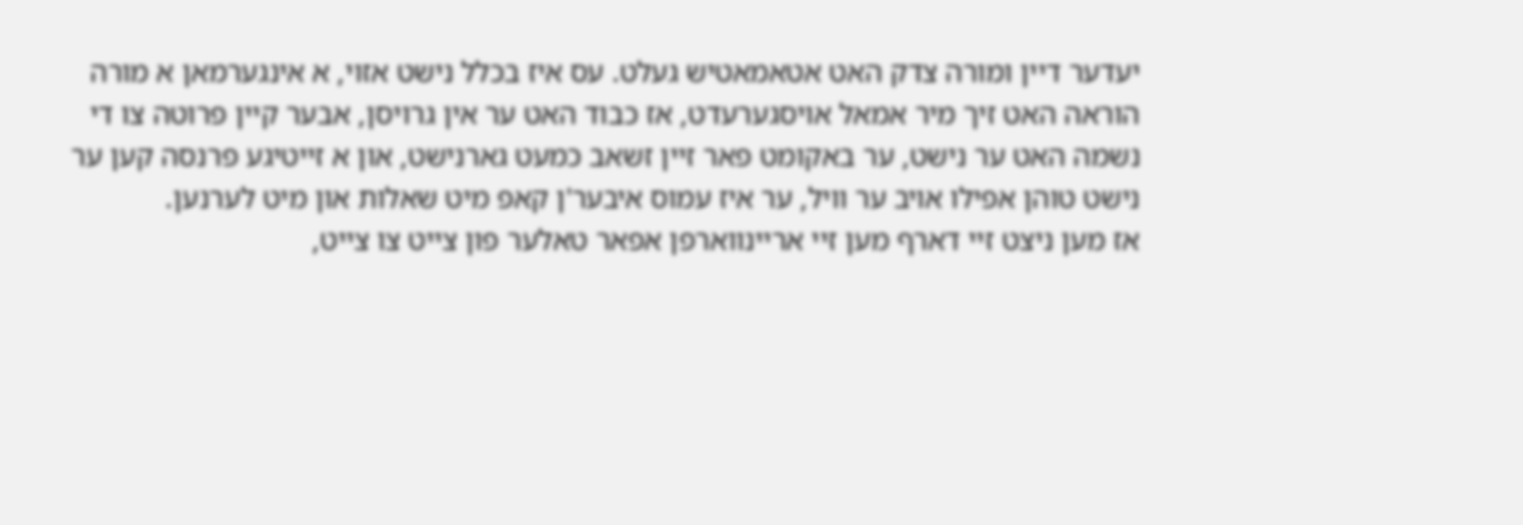יעדער דיין ומורה צדק האט אטאמאטיש געלט. עס איז בכלל נישט אזוי, א אינגערמאן א מורה הוראה האט זיך מיר אמאל אויסגערעדט, אז כבוד האט ער אין גרויסן, אבער קיין פרוטה צו די נשמה האט ער נישט, ער באקומט פאר זיין זשאב כמעט גארנישט, און א זייטיגע פרנסה קען ער נישט טוהן אפילו אויב ער וויל, ער איז עמוס איבער'ן קאפ מיט שאלות און מיט לערנען.
אז מען ניצט זיי דארף מען זיי אריינווארפן אפאר טאלער פון צייט צו צייט,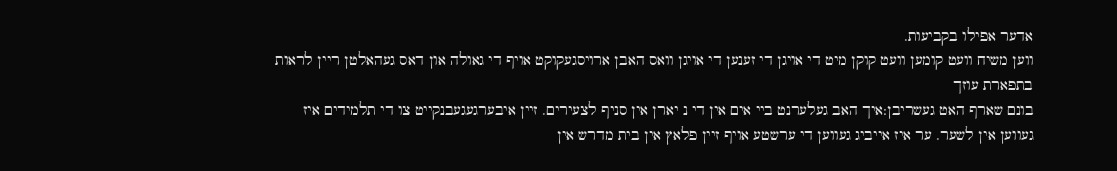אדער אפילו בקביעות.
ווען משיח וועט קומען וועט קוקן מיט די אויגן די זענען די אויגן וואס האבן ארויסגעקוקט אויף די גאולה און דאס געהאלטן ריין לראות בתפארת עוזך
בונם שארף האט געשריבן:איך האב געלערנט ביי אים אין די נ יארן אין סניף לצעירים. זיין איבערגעגעבנקייט צו די תלמידים איז געווען אין לשער. ער איז אייביג געווען די ערשטע אויף זיין פלאץ אין בית מדרש אין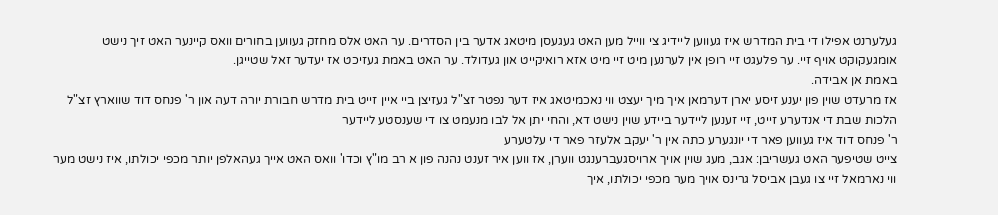געלערנט אפילו די בית המדרש איז געווען ליידיג צי ווייל מען האט געגעסן מיטאג אדער בין הסדרים. ער האט אלס מחזק געווען בחורים וואס קיינער האט זיך נישט אומגעקוקט אויף זיי. ער פלעגט זיי רופן אין לערנען מיט זיי מיט אזא רואיקייט און געדולד. ער האט באמת געזיכט אז יעדער זאל שטייגן.
באמת אן אבידה.
אז מרעדט שוין פון יענע זיסע יארן דערמאן איך מיך יעצט ווי נאכמיטאג איז דער נפטר זצ"ל געזיצן ביי איין זייט בית מדרש חבורת יורה דעה און ר' פנחס דוד שווארץ זצ"ל הלכות שבת די אנדערע זייט, זיי זענען ליידער ביידע שוין נישט דא, והחי יתן אל לבו מנעמט צו די שענסטע ליידער
ר' פנחס דוד איז געווען פאר די יונגערע כתה אין ר' יעקב אלעזר פאר די עלטערע
צייט שטיפער האט געשריבן: אגב, מעג שוין אויך ארויסגעברענגט ווערן, אז ווען איר זענט נהנה פון א רב מו"ץ וכדו' וואס האט אייך געהאלפן יותר מכפי יכולתו, איז נישט מער ווי נארמאל זיי צו געבן אביסל גרינס אויך מער מכפי יכולתו, איך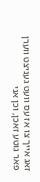זאג אייך צו אז עס וועט געניצט ווערן פאר גוטע זאכן, וכן אני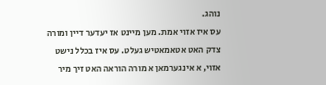נוהג.
עס איז אזוי אמת. מען מיינט אז יעדער דיין ומורה צדק האט אטאמאטיש געלט. עס איז בכלל נישט אזוי, א אינגערמאן א מורה הוראה האט זיך מיר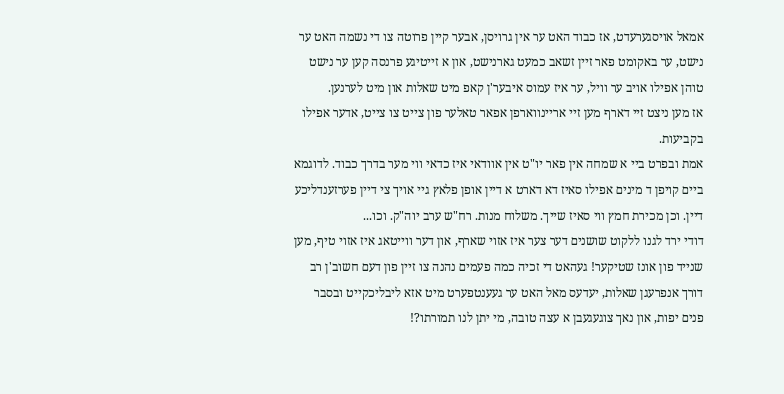אמאל אויסגערעדט, אז כבוד האט ער אין גרויסן, אבער קיין פרוטה צו די נשמה האט ער נישט, ער באקומט פאר זיין זשאב כמעט גארנישט, און א זייטיגע פרנסה קען ער נישט טוהן אפילו אויב ער וויל, ער איז עמוס איבער'ן קאפ מיט שאלות און מיט לערנען.
אז מען ניצט זיי דארף מען זיי אריינווארפן אפאר טאלער פון צייט צו צייט, אדער אפילו בקביעות.
אמת ובפרט ביי א שמחה אין פאר יו"ט אין אוודאי איז כדאי ווי מער בדרך כבוד. לדוגמא ביים קויפן ד מינים אפילו סאיז דא דארט א דיין אופן פלאץ גיי אויך צי דיין פערזענדליכע דיין. וכן מכירת חמץ ווי סאיז שייך. משלוח מנות. רח"ש ערב יוה"ק. וכו...
דודי ירד לגנו ללקוט שושנים דער צער איז אזוי שארף, און דער ווייטאג איז אזוי טיף, מען שנייד פון אונז שטיקער! געהאט די זכיה כמה פעמים נהנה צו זיין פון דעם חשוב'ן רב דורך אנפרעגן שאלות, יעדעס מאל האט ער געענטפערט מיט אזא ליבליכקייט ובסבר פנים יפות, און נאך צוגעגעבן א עצה טובה, מי יתן לנו תמורתו?!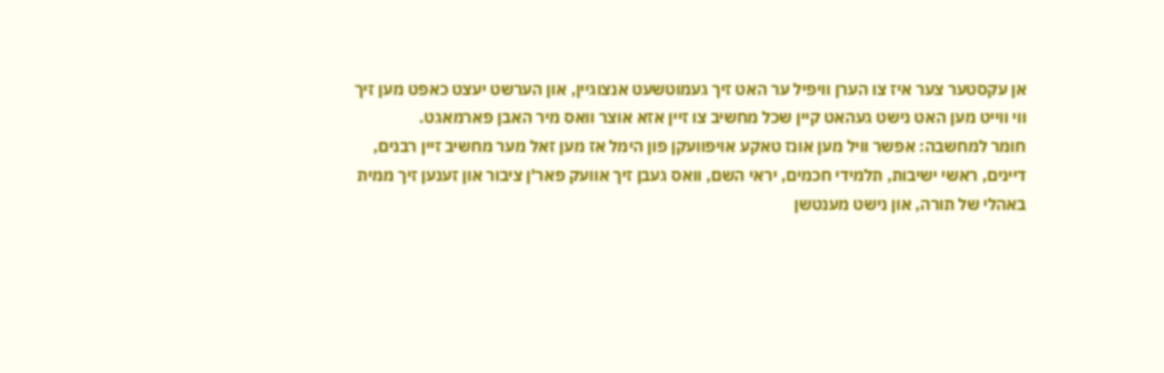אן עקסטער צער איז צו הערן וויפיל ער האט זיך געמוטשעט אנצוגיין, און הערשט יעצט כאפט מען זיך ווי ווייט מען האט נישט געהאט קיין שכל מחשיב צו זיין אזא אוצר וואס מיר האבן פארמאגט.
חומר למחשבה: אפשר וויל מען אונז טאקע אויפוועקן פון הימל אז מען זאל מער מחשיב זיין רבנים, דיינים, ראשי ישיבות, תלמידי חכמים, יראי השם, וואס געבן זיך אוועק פאר'ן ציבור און זענען זיך ממית באהלי של תורה, און נישט מענטשן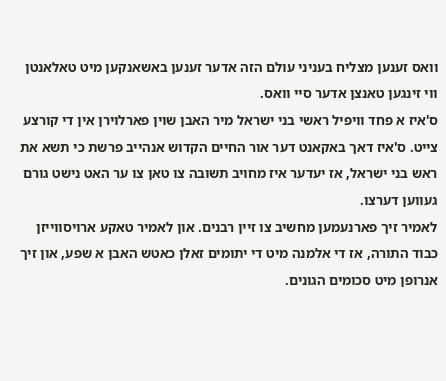וואס זענען מצליח בעניני עולם הזה אדער זענען באשאנקען מיט טאלאנטן ווי זינגען טאנצן אדער סיי וואס.
ס'איז א פחד וויפיל ראשי בני ישראל מיר האבן שוין פארלוירן אין די קורצע צייט. ס'איז דאך באקאנט דער אור החיים הקדוש אנהייב פרשת כי תשא את ראש בני ישראל, אז יעדער איז מחויב תשובה צו טאן צו ער האט נישט גורם געווען דערצו.
לאמיר זיך פארנעמען מחשיב צו זיין רבנים. און לאמיר טאקע ארויסווייזן כבוד התורה, אז די אלמנה מיט די יתומים זאלן כאטש האבן א שפע, און זיך אנרופן מיט סכומים הגונים.